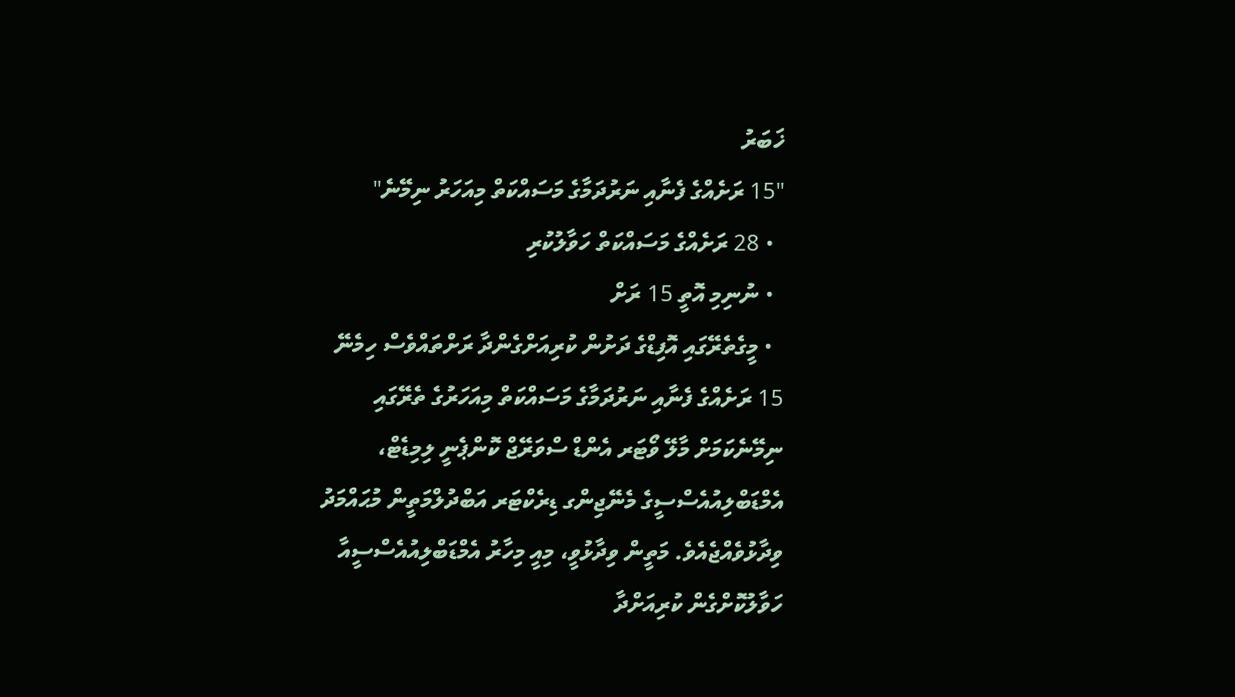ޚަބަރު
"15 ރަށެއްގެ ފެނާއި ނަރުދަމާގެ މަސައްކަތް މިއަހަރު ނިމޭނެ"
  • 28 ރަށެއްގެ މަސައްކަތް ހަވާލުކުރި
  • ނުނިމި އޮތީ 15 ރަށް
  • މީގެތެރޭގައި އޮފިޑްގެ ދަށުން ކުރިއަށްގެންދާ ރަށްތައްވެސް ހިމެނޭ
15 ރަށެއްގެ ފެނާއި ނަރުދަމާގެ މަސައްކަތް މިއަހަރުގެ ތެރޭގައި ނިމޭނެކަމަށް މާލޭ ވޯޓަރ އެންޑް ސްވަރޭޖް ކޮންޕެނީ ލިމިޑެޓް، އެމްޑަބްލިއުއެސްސީގެ މެނޭޖިންގ ޑިރެކްޓަރ އަބްދުލްމަތީން މުޙައްމަދު ވިދާޅުވެއްޖެއެވެ. މަތީން ވިދާޅުވީ، މިއީ މިހާރު އެމްޑަބްލިއުއެސްސީއާ ހަވާލުކޮށްގެން ކުރިއަށްދާ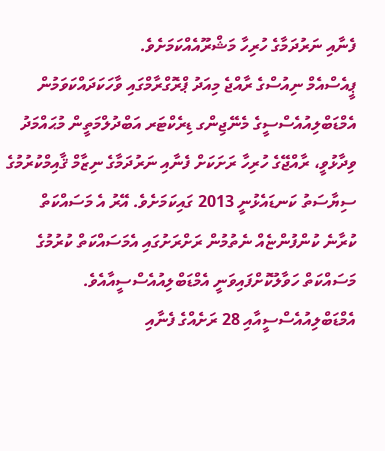ފެނާއި ނަރުދަމާގެ ހުރިހާ މަޝްރޫއެއްކަމަށެވެ.
ޕީއެސްއެމް ނިއުސްގެ ރާއްޖެ މިއަދު ޕްރޮގްރާމްގައި ވާހަކަދައްކަވަމުން އެމްޑަބްލިއުއެސްސީގެ މެނޭޖިންގ ޑިރެކްޓަރ އަބްދުލްމަތީން މުޙައްމަދު ވިދާޅުވީ، ރާއްޖޭގެ ހުރިހާ ރަށަކަށް ފެނާއި ނަރުދަމާގެ ނިޒާމް ޤާއިމްކުރުމުގެ ސިޔާސަތު ކަނޑައެޅުނީ 2013 ގައިކަމަށެވެ. އޭރު އެ މަސައްކަތް ކުރާނެ ކުންފުންޏެއް ނެތުމުން ރަށްރަށުގައި އެމަސައްކަތް ކުރުމުގެ މަސައްކަތް ހަވާލުކޮށްފައިވަނީ އެމްޑަބްލިއުއެސްސީއާއެވެ.
އެމްޑަބްލިއުއެސްސީއާއި 28 ރަށެއްގެ ފެނާއި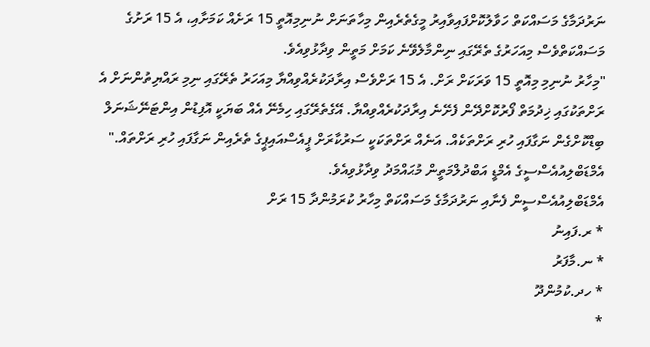ނަރުދަމާގެ މަސައްކަތް ހަވާލުކޮށްފައިވާއިރު މީގެތެރެއިން މިހާތަނަށް ނުނިމިއޮތީ 15 ރަށެއް ކަމަށާއި، އެ 15 ރަށުގެ މަސައްކަތްވެސް މިއަހަރުގެ ތެރޭގައި ނިންމާލެވޭނެ ކަމަށް މަތީން ވިދާޅުވިއެވެ.
"މިހާރު ނުނިމި މިއޮތީ 15 ވަރަކަށް ރަށް. އެ 15 ރަށްވެސް އިރާދަކުރެއްވިއްޔާ މިއަހަރު ތެރޭގައި ނިމި ރައްޔިތުންނަށް އެ ރަށްތަކުގައި ޚިދުމަތް ފޯރުކޮށްދޭން ފެށޭނެ އިރާދަކުރެއްވިއްޔާ. އޭގެތެރޭގައި ހިމެނޭ އެއް ބަޔަކީ އޮފިޑުން އިންޓަނޭޝަނަލް ބިޑްކޮށްގެން ނަގާފައި ހުރި ރަށްތަކެއް. އަނެއް ރަށްތަކަކީ ސަރުކާރަށް ޕީއެސްއައިޕީގެ ތެރެއިން ނަގާފައި ހުރި ރަށްތައް." އެމްޑަބްލިއުއެސްސީގެ އެމްޑީ އަބްދުލްމަތީން މުޙައްމަދު ވިދާޅުވިއެވެ.
އެމްޑަބްލިއުއެސްސީން ފެނާއި ނަރުދަމާގެ މަސައްކަތް މިހާރު ކުރަމުންދާ 15 ރަށް
* ރ.ފައިނު
* ނ.މާފަރު
* ހދ.ކުމުންދޫ
*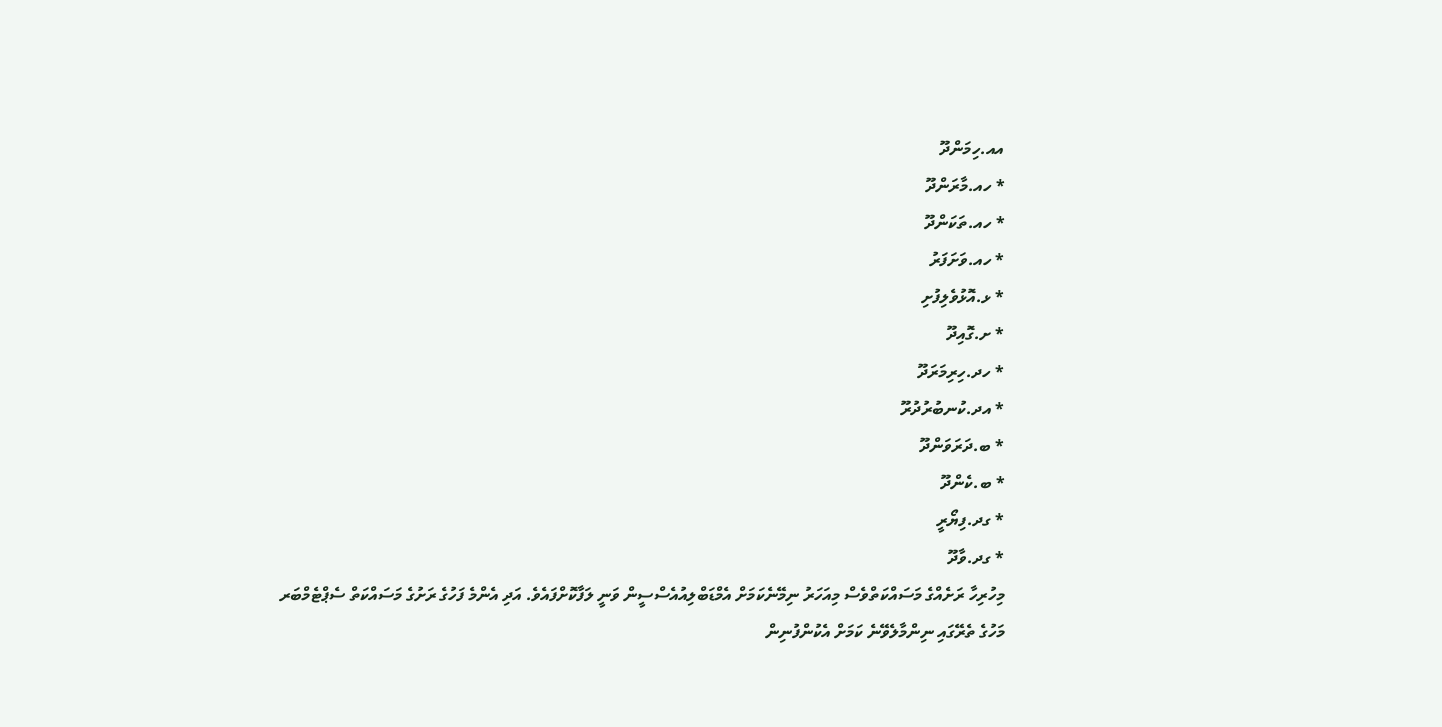އއ.ހިމަންދޫ
* ހއ.މާރަންދޫ
* ހއ.ތަކަންދޫ
* ހއ.ވަށަފަރު
* ޅ.އޮޅުވެލިފުށި
* ށ.ގޮއިދޫ
* ހދ.ހިރިމަރަދޫ
* އދ.ކުނބުރުދުރޫ
* ބ.ދަރަވަންދޫ
* ބ.ކެންދޫ
* ގދ.ފިޔޯރީ
* ގދ.ވާދޫ
މިހުރިހާ ރަށެއްގެ މަސައްކަތްވެސް މިއަހަރު ނިމޭނެކަމަށް އެމްޑަބްލިއުއެސްސީން ވަނީ ލަފާކޮށްފައެވެ. އަދި އެންމެ ފަހުގެ ރަށުގެ މަސައްކަތް ސެޕްޓެމްބަރ މަހުގެ ތެރޭގައި ނިންމާލެވޭނެ ކަމަށް އެކުންފުނިން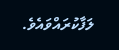ލަފާކުރައްވައެވެ.